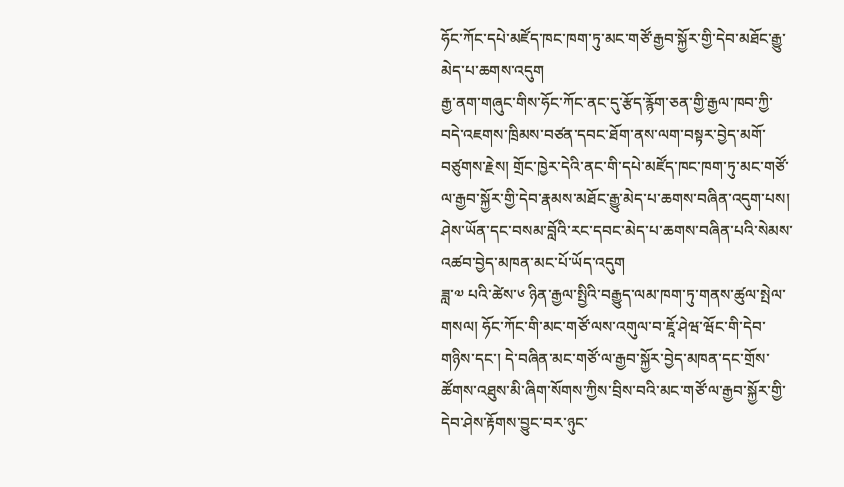ཧོང་ཀོང་དཔེ་མཛོད་ཁང་ཁག་ཏུ་མང་གཙོ་རྒྱབ་སྐྱོར་གྱི་དེབ་མཐོང་རྒྱུ་མེད་པ་ཆགས་འདུག
རྒྱ་ནག་གཞུང་གིས་ཧོང་ཀོང་ནང་དུ་རྩོད་རྙོག་ཅན་གྱི་རྒྱལ་ཁབ་ཀྱི་བདེ་འཇགས་ཁྲིམས་བཙན་དབང་ཐོག་ནས་ལག་བསྟར་བྱེད་མགོ་བཙུགས་རྗེས། གྲོང་ཁྱེར་དེའི་ནང་གི་དཔེ་མཛོད་ཁང་ཁག་ཏུ་མང་གཙོ་ལ་རྒྱབ་སྐྱོར་གྱི་དེབ་རྣམས་མཐོང་རྒྱུ་མེད་པ་ཆགས་བཞིན་འདུག་པས། ཤེས་ཡོན་དང་བསམ་བློའི་རང་དབང་མེད་པ་ཆགས་བཞིན་པའི་སེམས་འཚབ་བྱེད་མཁན་མང་པོ་ཡོད་འདུག
ཟླ་༧ པའི་ཚེས་༦ ཉིན་རྒྱལ་སྤྱིའི་བརྒྱུད་ལམ་ཁག་ཏུ་གནས་ཚུལ་སྤེལ་གསལ། ཧོང་ཀོང་གི་མང་གཙོ་ལས་འགུལ་བ་ཇཱོ་ཤེཝ་ཝོང་གི་དེབ་གཉིས་དང་། དེ་བཞིན་མང་གཙོ་ལ་རྒྱབ་སྐྱོར་བྱེད་མཁན་དང་གྲོས་ཚོགས་འཐུས་མི་ཞིག་སོགས་ཀྱིས་བྲིས་བའི་མང་གཙོ་ལ་རྒྱབ་སྐྱོར་གྱི་དེབ་ཤེས་རྟོགས་བྱུང་བར་ཉུང་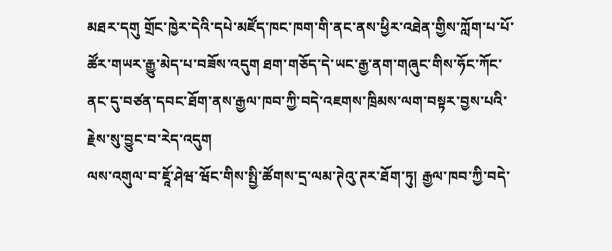མཐར་དགུ གྲོང་ཁྱེར་དེའི་དཔེ་མཛོད་ཁང་ཁག་གི་ནང་ནས་ཕྱིར་འཐེན་གྱིས་ཀློག་པ་པོ་ཚོར་གཡར་རྒྱུ་མེད་པ་བཟོས་འདུག ཐག་གཅོད་དེ་ཡང་རྒྱ་ནག་གཞུང་གིས་ཧོང་ཀོང་ནང་དུ་བཙན་དབང་ཐོག་ནས་རྒྱལ་ཁབ་ཀྱི་བདེ་འཇགས་ཁྲིམས་ལག་བསྟར་བྱས་པའི་རྗེས་སུ་བྱུང་བ་རེད་འདུག
ལས་འགུལ་བ་ཇཱོ་ཤེཝ་ཝོང་གིས་སྤྱི་ཚོགས་དྲ་ལམ་ཊེའུ་ཊར་ཐོག་ཏུ། རྒྱལ་ཁབ་ཀྱི་བདེ་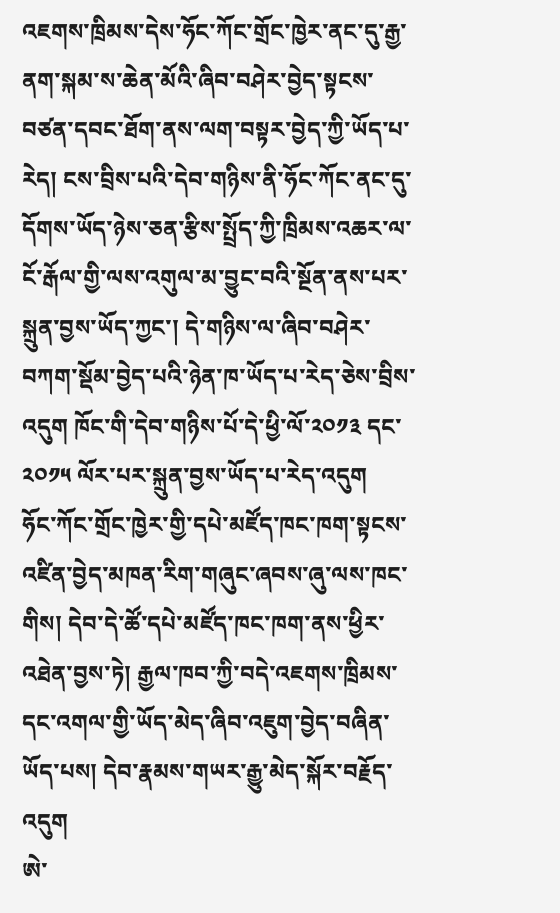འཇགས་ཁྲིམས་དེས་ཧོང་ཀོང་གྲོང་ཁྱེར་ནང་དུ་རྒྱ་ནག་སྐམ་ས་ཆེན་མོའི་ཞིབ་བཤེར་བྱེད་སྟངས་བཙན་དབང་ཐོག་ནས་ལག་བསྟར་བྱེད་ཀྱི་ཡོད་པ་རེད། ངས་བྲིས་པའི་དེབ་གཉིས་ནི་ཧོང་ཀོང་ནང་དུ་དོགས་ཡོད་ཉེས་ཅན་རྩིས་སྤྲོད་ཀྱི་ཁྲིམས་འཆར་ལ་ངོ་རྒོལ་གྱི་ལས་འགུལ་མ་བྱུང་བའི་སྔོན་ནས་པར་སྐྲུན་བྱས་ཡོད་ཀྱང་། དེ་གཉིས་ལ་ཞིབ་བཤེར་བཀག་སྡོམ་བྱེད་པའི་ཉེན་ཁ་ཡོད་པ་རེད་ཅེས་བྲིས་འདུག ཁོང་གི་དེབ་གཉིས་པོ་དེ་ཕྱི་ལོ་༢༠༡༣ དང་༢༠༡༥ ལོར་པར་སྐྲུན་བྱས་ཡོད་པ་རེད་འདུག
ཧོང་ཀོང་གྲོང་ཁྱེར་གྱི་དཔེ་མཛོད་ཁང་ཁག་སྟངས་འཛིན་བྱེད་མཁན་རིག་གཞུང་ཞབས་ཞུ་ལས་ཁང་གིས། དེབ་དེ་ཚོ་དཔེ་མཛོད་ཁང་ཁག་ནས་ཕྱིར་འཐེན་བྱས་ཏེ། རྒྱལ་ཁབ་ཀྱི་བདེ་འཇགས་ཁྲིམས་དང་འགལ་གྱི་ཡོད་མེད་ཞིབ་འཇུག་བྱེད་བཞིན་ཡོད་པས། དེབ་རྣམས་གཡར་རྒྱུ་མེད་སྐོར་བརྗོད་འདུག
ཨེ་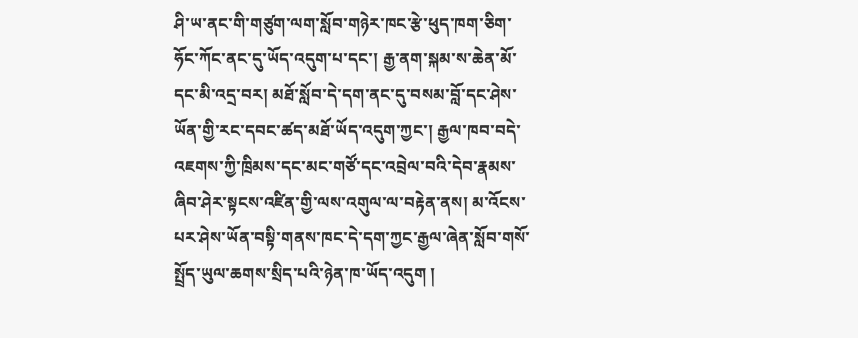ཤི་ཡ་ནང་གི་གཙུག་ལག་སློབ་གཉེར་ཁང་རྩེ་ཕུད་ཁག་ཅིག་ཧོང་ཀོང་ནང་དུ་ཡོད་འདུག་པ་དང་། རྒྱ་ནག་སྐམ་ས་ཆེན་མོ་དང་མི་འདྲ་བར། མཐོ་སློབ་དེ་དག་ནང་དུ་བསམ་བློ་དང་ཤེས་ཡོན་གྱི་རང་དབང་ཚད་མཐོ་ཡོད་འདུག་ཀྱང་། རྒྱལ་ཁབ་བདེ་འཇགས་ཀྱི་ཁྲིམས་དང་མང་གཙོ་དང་འབྲེལ་བའི་དེབ་རྣམས་ཞིབ་ཤེར་སྟངས་འཛིན་གྱི་ལས་འགུལ་ལ་བརྟེན་ནས། མ་འོངས་པར་ཤེས་ཡོན་བསྟི་གནས་ཁང་དེ་དག་ཀྱང་རྒྱལ་ཞེན་སློབ་གསོ་སྤྲོད་ཡུལ་ཆགས་སྲིད་པའི་ཉེན་ཁ་ཡོད་འདུག །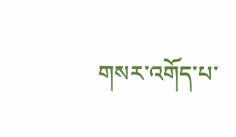གསར་འགོད་པ་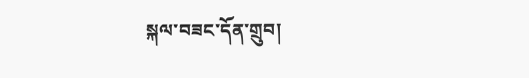སྐལ་བཟང་དོན་གྲུབ།